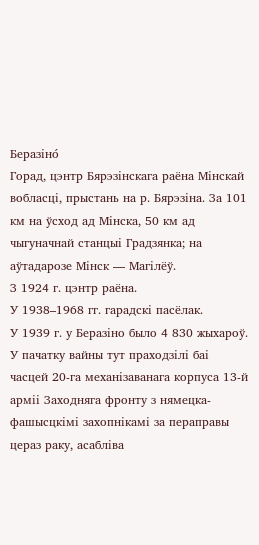Беразіно́
Горад, цэнтр Бярэзінскага раёна Мінскай вобласці, прыстань на р. Бярэзіна. За 101 км на ўсход ад Мінска, 50 км ад чыгуначнай станцыі Градзянка; на аўтадарозе Мінск — Магілёў.
З 1924 г. цэнтр раёна.
У 1938–1968 гг. гарадскі пасёлак.
У 1939 г. у Беразіно было 4 830 жыхароў.
У пачатку вайны тут праходзілі баі часцей 20‑га механізаванага корпуса 13‑й арміі Заходняга фронту з нямецка-фашысцкімі захопнікамі за пераправы цераз раку, асабліва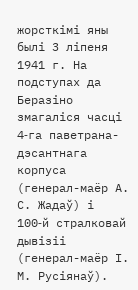жорсткімі яны былі 3 ліпеня 1941 г. На подступах да Беразіно змагаліся часці 4‑га паветрана-дэсантнага корпуса (генерал-маёр А. С. Жадаў) і 100‑й стралковай дывізіі (генерал-маёр І. М. Русіянаў).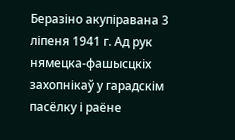Беразіно акупіравана 3 ліпеня 1941 г. Ад рук нямецка-фашысцкіх захопнікаў у гарадскім пасёлку і раёне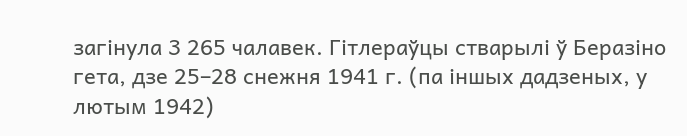загінула 3 265 чалавек. Гітлераўцы стварылі ў Беразіно гета, дзе 25–28 снежня 1941 г. (па іншых дадзеных, у лютым 1942)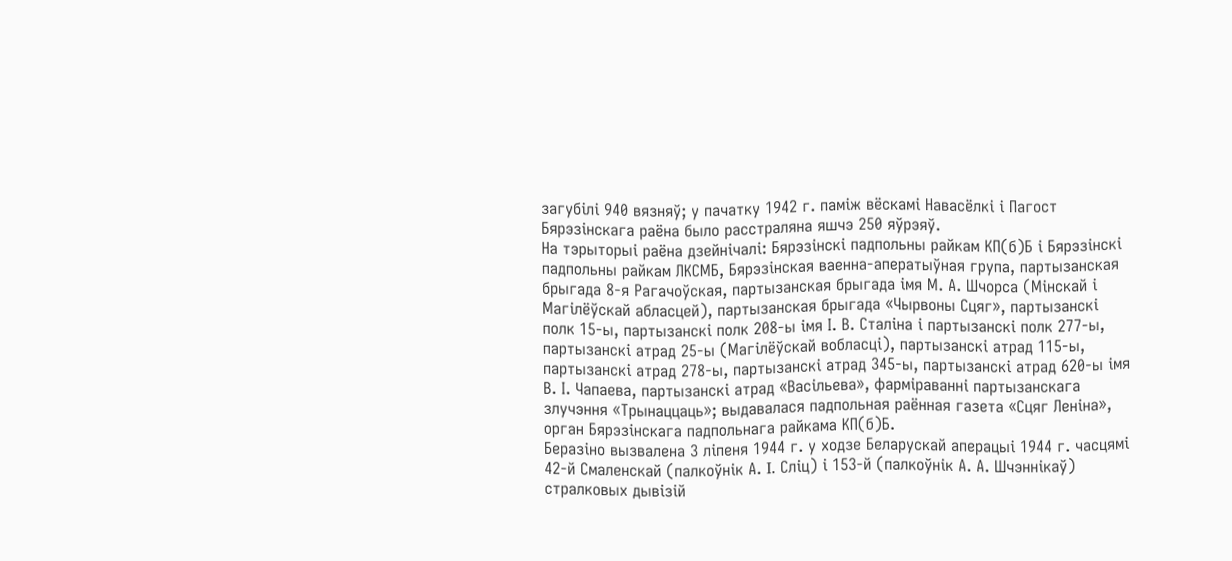загубілі 940 вязняў; у пачатку 1942 г. паміж вёскамі Навасёлкі і Пагост Бярэзінскага раёна было расстраляна яшчэ 250 яўрэяў.
На тэрыторыі раёна дзейнічалі: Бярэзінскі падпольны райкам КП(б)Б і Бярэзінскі падпольны райкам ЛКСМБ, Бярэзінская ваенна-аператыўная група, партызанская брыгада 8‑я Рагачоўская, партызанская брыгада імя М. А. Шчорса (Мінскай і Магілёўскай абласцей), партызанская брыгада «Чырвоны Сцяг», партызанскі полк 15‑ы, партызанскі полк 208‑ы імя І. В. Сталіна і партызанскі полк 277‑ы, партызанскі атрад 25‑ы (Магілёўскай вобласці), партызанскі атрад 115‑ы, партызанскі атрад 278‑ы, партызанскі атрад 345‑ы, партызанскі атрад 620‑ы імя В. І. Чапаева, партызанскі атрад «Васільева», фарміраванні партызанскага злучэння «Трынаццаць»; выдавалася падпольная раённая газета «Сцяг Леніна», орган Бярэзінскага падпольнага райкама КП(б)Б.
Беразіно вызвалена 3 ліпеня 1944 г. у ходзе Беларускай аперацыі 1944 г. часцямі 42‑й Смаленскай (палкоўнік А. I. Сліц) і 153‑й (палкоўнік А. А. Шчэннікаў) стралковых дывізій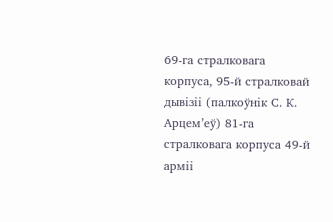69‑га стралковага корпуса, 95‑й стралковай дывізіі (палкоўнік С. К. Арцем’еў) 81‑га стралковага корпуса 49‑й арміі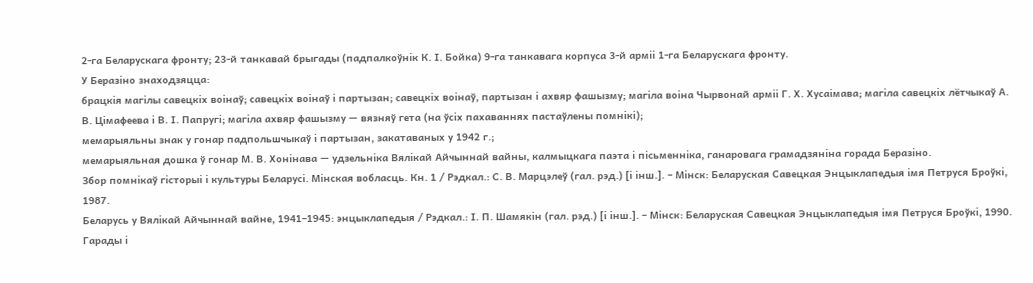2‑га Беларускага фронту; 23‑й танкавай брыгады (падпалкоўнік К. І. Бойка) 9‑га танкавага корпуса 3‑й арміі 1‑га Беларускага фронту.
У Беразіно знаходзяцца:
брацкія магілы савецкіх воінаў; савецкіх воінаў і партызан; савецкіх воінаў, партызан і ахвяр фашызму; магіла воіна Чырвонай арміі Г. Х. Хусаімава; магіла савецкіх лётчыкаў А. В. Цімафеева і В. І. Папругі; магіла ахвяр фашызму — вязняў гета (на ўсіх пахаваннях пастаўлены помнікі);
мемарыяльны знак у гонар падпольшчыкаў і партызан, закатаваных у 1942 г.;
мемарыяльная дошка ў гонар М. В. Хонінава — удзельніка Вялікай Айчыннай вайны, калмыцкага паэта і пісьменніка, ганаровага грамадзяніна горада Беразіно.
Збор помнікаў гісторыі і культуры Беларусі. Мінская вобласць. Кн. 1 / Рэдкал.: С. В. Марцэлеў (гал. рэд.) [і інш.]. – Мінск: Беларуская Савецкая Энцыклапедыя імя Петруся Броўкі, 1987.
Беларусь у Вялікай Айчыннай вайне, 1941–1945: энцыклапедыя / Рэдкал.: І. П. Шамякін (гал. рэд.) [і інш.]. – Мінск: Беларуская Савецкая Энцыклапедыя імя Петруся Броўкі, 1990.
Гарады і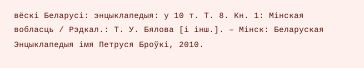вёскі Беларусі: энцыклапедыя: у 10 т. Т. 8. Кн. 1: Мінская вобласць / Рэдкал.: Т. У. Бялова [і інш.]. – Мінск: Беларуская Энцыклапедыя імя Петруся Броўкі, 2010.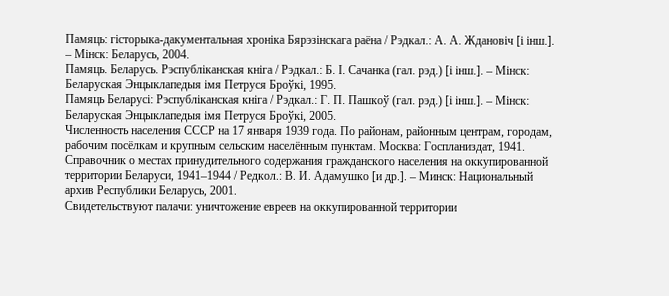Памяць: гісторыка-дакументальная хроніка Бярэзінскага раёна / Рэдкал.: А. А. Ждановіч [і інш.]. – Мінск: Беларусь, 2004.
Памяць. Беларусь. Рэспубліканская кніга / Рэдкал.: Б. І. Сачанка (гал. рэд.) [і інш.]. – Мінск: Беларуская Энцыклапедыя імя Петруся Броўкі, 1995.
Памяць Беларусі: Рэспубліканская кніга / Рэдкал.: Г. П. Пашкоў (гал. рэд.) [і інш.]. – Мінск: Беларуская Энцыклапедыя імя Петруся Броўкі, 2005.
Численность населения СССР на 17 января 1939 года. По районам, районным центрам, городам, рабочим посёлкам и крупным сельским населённым пунктам. Москва: Госпланиздат, 1941.
Справочник о местах принудительного содержания гражданского населения на оккупированной территории Беларуси, 1941–1944 / Редкол.: В. И. Адамушко [и др.]. – Минск: Национальный архив Республики Беларусь, 2001.
Свидетельствуют палачи: уничтожение евреев на оккупированной территории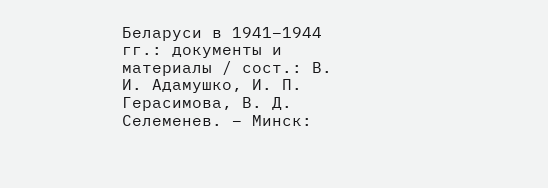Беларуси в 1941–1944 гг.: документы и материалы / сост.: В. И. Адамушко, И. П. Герасимова, В. Д. Селеменев. – Минск: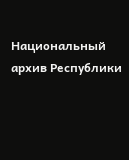Национальный архив Республики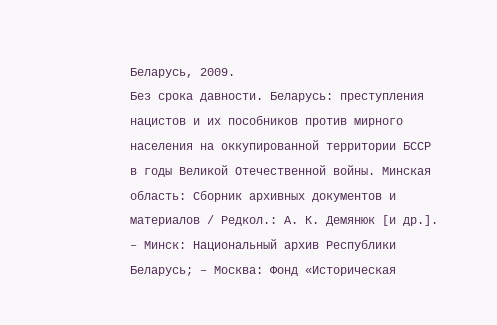Беларусь, 2009.
Без срока давности. Беларусь: преступления нацистов и их пособников против мирного населения на оккупированной территории БССР в годы Великой Отечественной войны. Минская область: Сборник архивных документов и материалов / Редкол.: А. К. Демянюк [и др.]. – Минск: Национальный архив Республики Беларусь; – Москва: Фонд «Историческая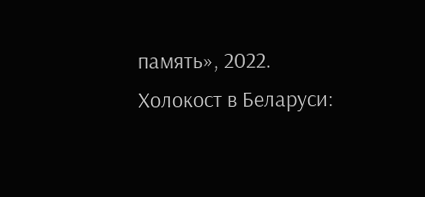память», 2022.
Холокост в Беларуси: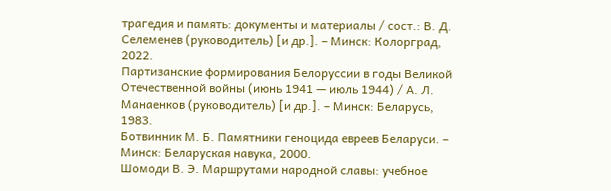трагедия и память: документы и материалы / сост.: В. Д. Селеменев (руководитель) [и др.]. – Минск: Колорград, 2022.
Партизанские формирования Белоруссии в годы Великой Отечественной войны (июнь 1941 — июль 1944) / А. Л. Манаенков (руководитель) [и др.]. – Минск: Беларусь, 1983.
Ботвинник М. Б. Памятники геноцида евреев Беларуси. – Минск: Беларуская навука, 2000.
Шомоди В. Э. Маршрутами народной славы: учебное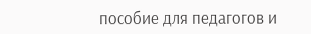пособие для педагогов и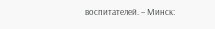воспитателей. – Минск: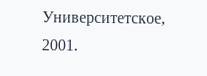Университетское, 2001.